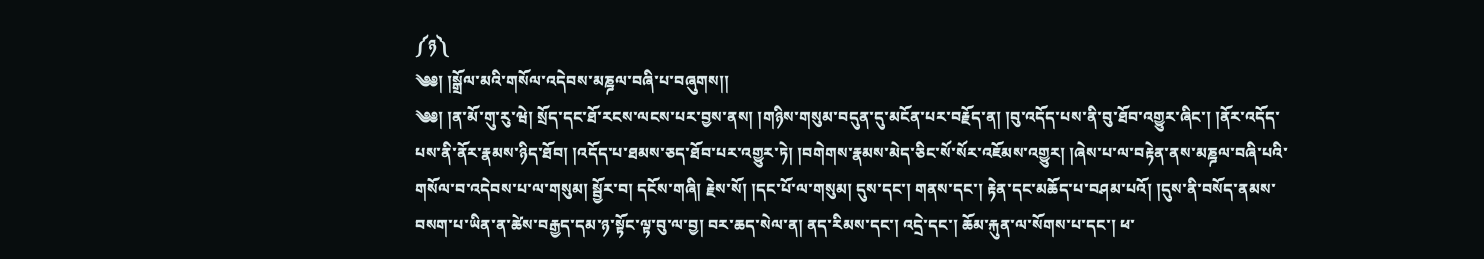༼ཉ༽
༄༅། །སྒྲོལ་མའི་གསོལ་འདེབས་མཎྜལ་བཞི་པ་བཞུགས།།
༄༅། །ན་མོ་གུ་རུ་ཝེ། སྲོད་དང་ཐོ་རངས་ལངས་པར་བྱས་ནས། །གཉིས་གསུམ་བདུན་དུ་མངོན་པར་བརྗོད་ན། །བུ་འདོད་པས་ནི་བུ་ཐོབ་འགྱུར་ཞིང་། །ནོར་འདོད་པས་ནི་ནོར་རྣམས་ཉིད་ཐོབ། །འདོད་པ་ཐམས་ཅད་ཐོབ་པར་འགྱུར་ཏེ། །བགེགས་རྣམས་མེད་ཅིང་སོ་སོར་འཇོམས་འགྱུར། །ཞེས་པ་ལ་བརྟེན་ནས་མཎྜལ་བཞི་པའི་གསོལ་བ་འདེབས་པ་ལ་གསུམ། སྦྱོར་བ། དངོས་གཞི། རྗེས་སོ། །དང་པོ་ལ་གསུམ། དུས་དང་། གནས་དང་། རྟེན་དང་མཆོད་པ་བཤམ་པའོ། །དུས་ནི་བསོད་ནམས་བསག་པ་ཡིན་ན་ཚེས་བརྒྱད་དམ་ཉ་སྟོང་ལྟ་བུ་ལ་བྱ། བར་ཆད་སེལ་ན། ནད་རིམས་དང་། འདྲེ་དང་། ཆོམ་རྐུན་ལ་སོགས་པ་དང་། ཕ་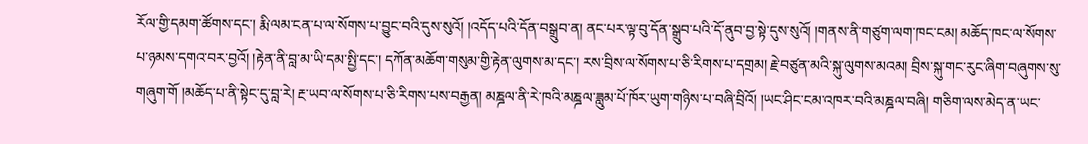རོལ་གྱི་དམག་ཚོགས་དང་། རྨི་ལམ་ངན་པ་ལ་སོགས་པ་བྱུང་བའི་དུས་སུའོ། །འདོད་པའི་དོན་བསྒྲུབ་ན། ནང་པར་ལྟ་བུ་དོན་སྒྲུབ་པའི་དོ་ནུབ་བྱ་སྟེ་དུས་སུའོ། །གནས་ནི་གཙུག་ལག་ཁང་ངམ། མཆོད་ཁང་ལ་སོགས་པ་ཉམས་དགའ་བར་བྱའོ། །རྟེན་ནི་བླ་མ་ཡི་དམ་སྤྱི་དང་། དཀོན་མཆོག་གསུམ་གྱི་རྟེན་ལུགས་མ་དང་། རས་བྲིས་ལ་སོགས་པ་ཅི་རིགས་པ་དགྲམ། རྗེ་བཙུན་མའི་སྐུ་ལུགས་མའམ། བྲིས་སྐུ་གང་རུང་ཞིག་བཞུགས་སུ་གཞུག་གོ །མཆོད་པ་ནི་སྟེང་དུ་བླ་རེ། རྔ་ཡབ་ལ་སོགས་པ་ཅི་རིགས་པས་བརྒྱན། མཎྜལ་ནི་རེ་ཁའི་མཎྜལ་ཟླུམ་པོ་ཁོར་ཡུག་གཉིས་པ་བཞི་བྲིའོ། །ཡང་ཤིང་ངམ་འཁར་བའི་མཎྜལ་བཞི། གཅིག་ལས་མེད་ན་ཡང་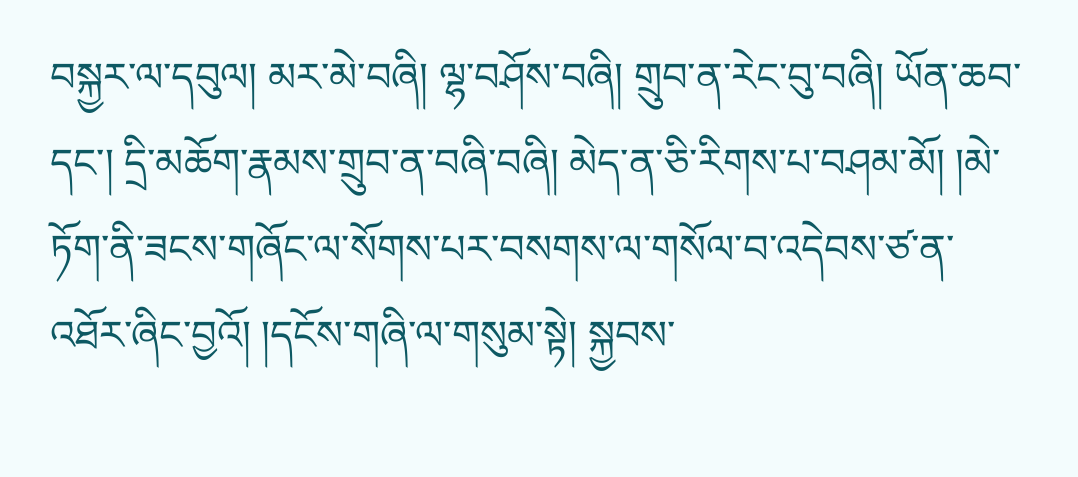བསྐྱར་ལ་དབུལ། མར་མེ་བཞི། ལྷ་བཤོས་བཞི། གྲུབ་ན་རེང་བུ་བཞི། ཡོན་ཆབ་དང་། དྲི་མཆོག་རྣམས་གྲུབ་ན་བཞི་བཞི། མེད་ན་ཅི་རིགས་པ་བཤམ་མོ། །མེ་ཏོག་ནི་ཟངས་གཞོང་ལ་སོགས་པར་བསགས་ལ་གསོལ་བ་འདེབས་ཙ་ན་འཐོར་ཞིང་བྱའོ། །དངོས་གཞི་ལ་གསུམ་སྟེ། སྐྱབས་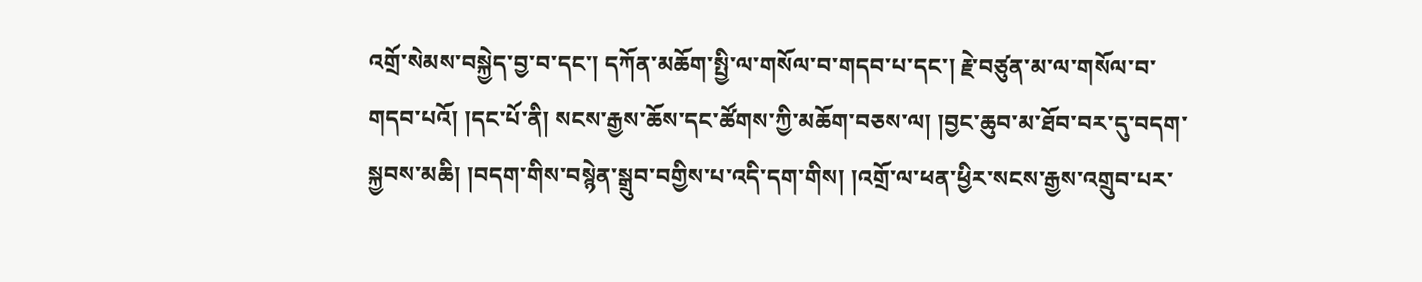འགྲོ་སེམས་བསྐྱེད་བྱ་བ་དང་། དཀོན་མཆོག་སྤྱི་ལ་གསོལ་བ་གདབ་པ་དང་། རྗེ་བཙུན་མ་ལ་གསོལ་བ་གདབ་པའོ། །དང་པོ་ནི། སངས་རྒྱས་ཆོས་དང་ཚོགས་ཀྱི་མཆོག་བཅས་ལ། །བྱང་ཆུབ་མ་ཐོབ་བར་དུ་བདག་སྐྱབས་མཆི། །བདག་གིས་བསྙེན་སྒྲུབ་བགྱིས་པ་འདི་དག་གིས། །འགྲོ་ལ་ཕན་ཕྱིར་སངས་རྒྱས་འགྲུབ་པར་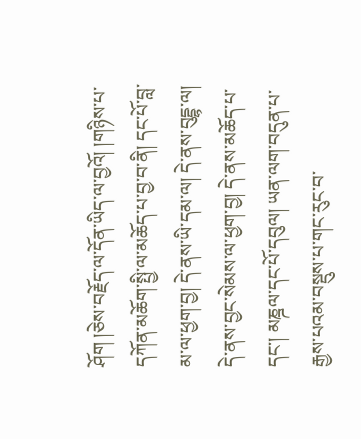ཤོག །ཅེས་བརྗོད་ལ་དོན་ཡིད་ལ་བྱའོ། །གཉིས་པ་དཀོན་མཆོག་སྤྱི་ལ་མཆོད་པ་བྱ་བ་ནི། དང་པོ་བླ་མ་ལ་ཕྱག་བྱ། དེ་ནས་ཡི་དམ་ལ། དེ་ནས་བུདྡྷ་ལ། དེ་ནས་བྱང་སེམས་ལ་ཕྱག་བྱ། དེ་ནས་མཆོད་པ་དང་། མཎྜལ་དང་པོ་དབུལ། ཡན་ལག་བདུན་པ་རྒྱས་པའམ་བསྡུས་པ་གང་རུང་བ་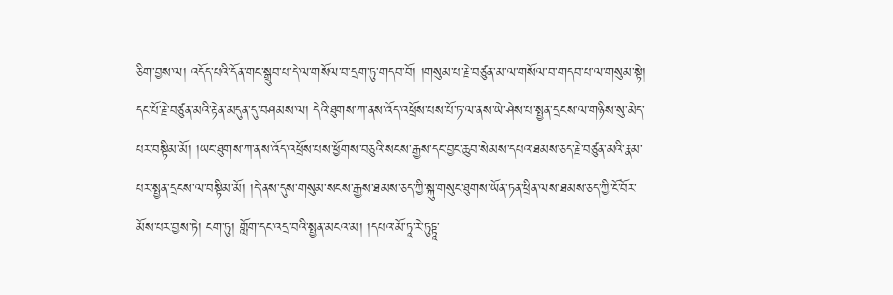ཅིག་བྱས་ལ། འདོད་པའི་དོན་གང་སྒྲུབ་པ་དེ་ལ་གསོལ་བ་དྲག་ཏུ་གདབ་བོ། །གསུམ་པ་རྗེ་བཙུན་མ་ལ་གསོལ་བ་གདབ་པ་ལ་གསུམ་སྟེ། དང་པོ་རྗེ་བཙུན་མའི་རྟེན་མདུན་དུ་བཤམས་ལ། དེའི་ཐུགས་ཀ་ནས་འོད་འཕྲོས་པས་པོ་ཏ་ལ་ནས་ཡེ་ཤེས་པ་སྤྱན་དྲངས་ལ་གཉིས་སུ་མེད་པར་བསྟིམ་མོ། །ཡང་ཐུགས་ཀ་ནས་འོད་འཕྲོས་པས་ཕྱོགས་བཅུའི་སངས་རྒྱས་དང་བྱང་ཆུབ་སེམས་དཔའ་ཐམས་ཅད་རྗེ་བཙུན་མའི་རྣམ་པར་སྤྱན་དྲངས་ལ་བསྟིམ་མོ། །དེ་ནས་དུས་གསུམ་སངས་རྒྱས་ཐམས་ཅད་ཀྱི་སྐུ་གསུང་ཐུགས་ཡོན་ཏན་ཕྲིན་ལས་ཐམས་ཅད་ཀྱི་ངོ་བོར་མོས་པར་བྱས་ཏེ། ངག་ཏུ། གློག་དང་འདྲ་བའི་སྤྱན་མངའ་མ། །དཔའ་མོ་ཏཱ་རེ་ཏུཏྟཱ་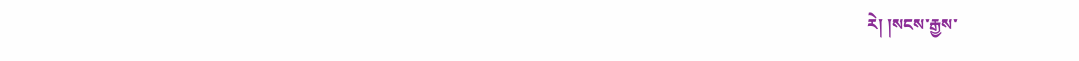རེ། །སངས་རྒྱས་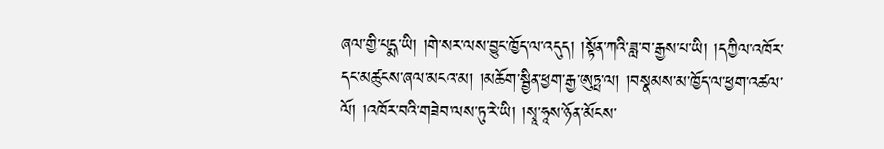ཞལ་གྱི་པདྨ་ཡི། །གེ་སར་ལས་བྱུང་ཁྱོད་ལ་འདུད། །སྟོན་ཀའི་ཟླ་བ་རྒྱས་པ་ཡི། །དཀྱིལ་འཁོར་དང་མཚུངས་ཞལ་མངའ་མ། །མཆོག་སྦྱིན་ཕྱག་རྒྱ་ཨུཏྤ་ལ། །བསྣམས་མ་ཁྱོད་ལ་ཕྱག་འཚལ་ལོ། །འཁོར་བའི་གཟེབ་ལས་ཏུ་རེ་ཡི། །སྭཱ་ཧཱས་ཉོན་མོངས་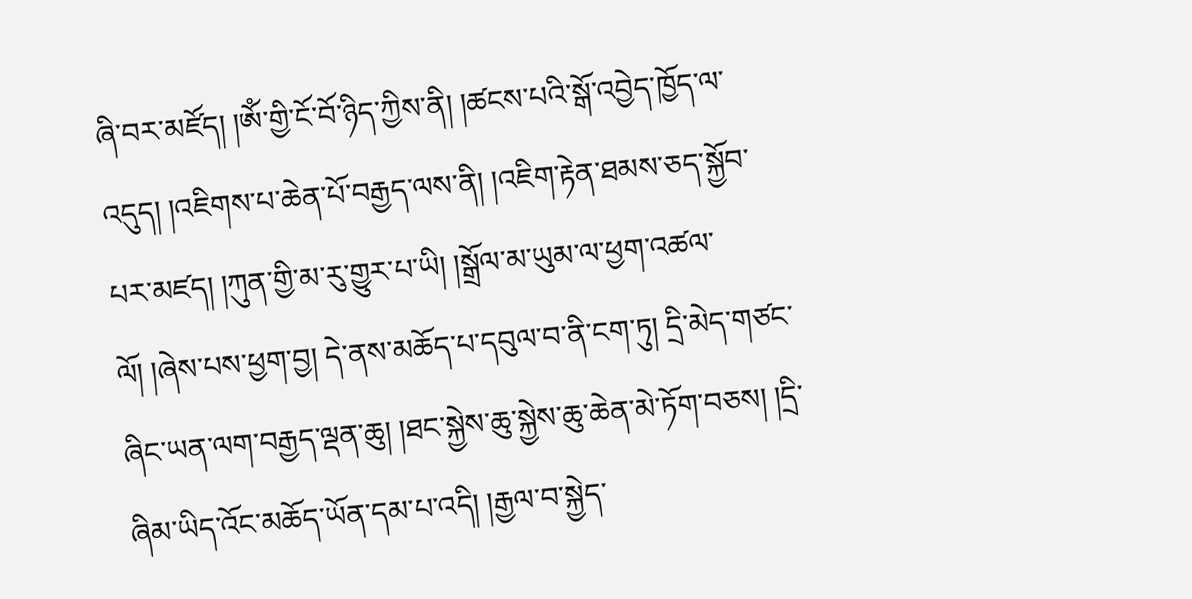ཞི་བར་མཛོད། །ཨོཾ་གྱི་ངོ་བོ་ཉིད་ཀྱིས་ནི། །ཚངས་པའི་སྒོ་འབྱེད་ཁྱོད་ལ་འདུད། །འཇིགས་པ་ཆེན་པོ་བརྒྱད་ལས་ནི། །འཇིག་རྟེན་ཐམས་ཅད་སྐྱོབ་པར་མཛད། །ཀུན་གྱི་མ་རུ་གྱུར་པ་ཡི། །སྒྲོལ་མ་ཡུམ་ལ་ཕྱག་འཚལ་ལོ། །ཞེས་པས་ཕྱག་བྱ། དེ་ནས་མཆོད་པ་དབུལ་བ་ནི་ངག་ཏུ། དྲི་མེད་གཙང་ཞིང་ཡན་ལག་བརྒྱད་ལྡན་ཆུ། །ཐང་སྐྱེས་ཆུ་སྐྱེས་ཆུ་ཆེན་མེ་ཏོག་བཅས། །དྲི་ཞིམ་ཡིད་འོང་མཆོད་ཡོན་དམ་པ་འདི། །རྒྱལ་བ་སྐྱེད་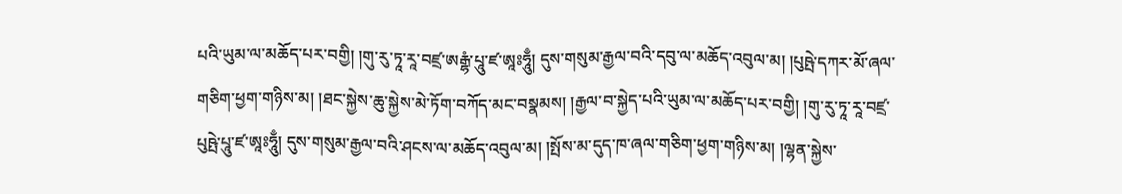པའི་ཡུམ་ལ་མཆོད་པར་བགྱི། །གུ་རུ་ཏཱ་རཱ་བཛྲ་ཨརྒྷཾ་པཱུ་ཛ་ཨཱཿཧཱུྃ། དུས་གསུམ་རྒྱལ་བའི་དབུ་ལ་མཆོད་འབུལ་མ། །པུཥྤེ་དཀར་མོ་ཞལ་གཅིག་ཕྱག་གཉིས་མ། །ཐང་སྐྱེས་ཆུ་སྐྱེས་མེ་ཏོག་བཀོད་མང་བསྣམས། །རྒྱལ་བ་སྐྱེད་པའི་ཡུམ་ལ་མཆོད་པར་བགྱི། །གུ་རུ་ཏཱ་རཱ་བཛྲ་པུཥྤེ་པཱུ་ཛ་ཨཱཿཧཱུྃ། དུས་གསུམ་རྒྱལ་བའི་ཤངས་ལ་མཆོད་འབུལ་མ། །སྤོས་མ་དུད་ཁ་ཞལ་གཅིག་ཕྱག་གཉིས་མ། །ལྷན་སྐྱེས་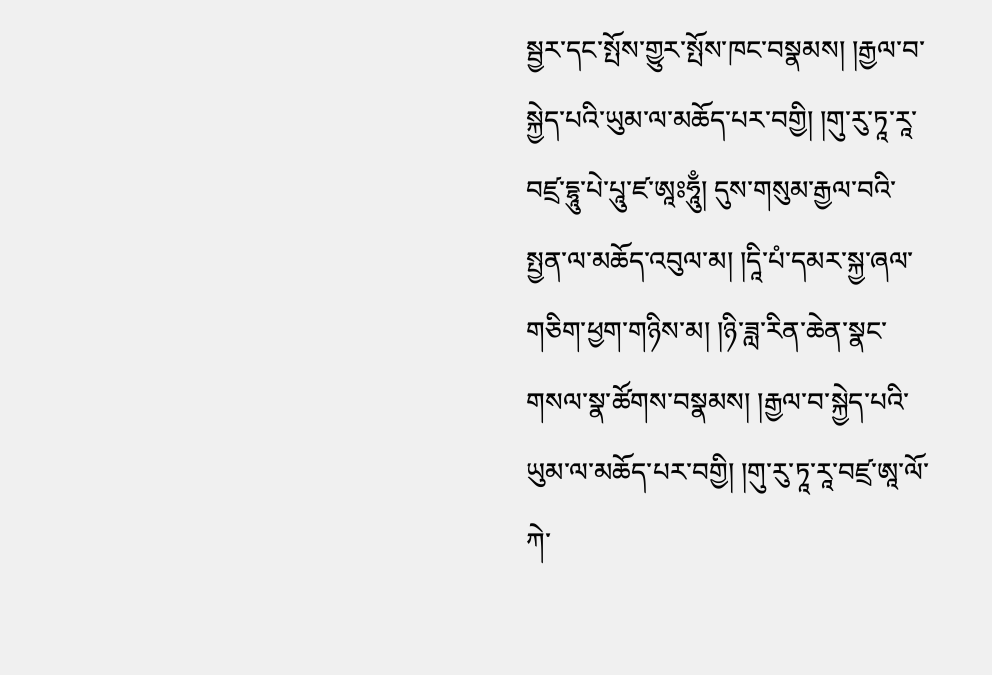སྦྱར་དང་སྤོས་གྱུར་སྤོས་ཁང་བསྣམས། །རྒྱལ་བ་སྐྱེད་པའི་ཡུམ་ལ་མཆོད་པར་བགྱི། །གུ་རུ་ཏཱ་རཱ་བཛྲ་དྷཱུ་པེ་པཱུ་ཛ་ཨཱཿཧཱུྃ། དུས་གསུམ་རྒྱལ་བའི་སྤྱན་ལ་མཆོད་འབུལ་མ། །དཱི་པཾ་དམར་སྐྱ་ཞལ་གཅིག་ཕྱག་གཉིས་མ། །ཉི་ཟླ་རིན་ཆེན་སྣང་གསལ་སྣ་ཚོགས་བསྣམས། །རྒྱལ་བ་སྐྱེད་པའི་ཡུམ་ལ་མཆོད་པར་བགྱི། །གུ་རུ་ཏཱ་རཱ་བཛྲ་ཨཱ་ལོ་ཀེ་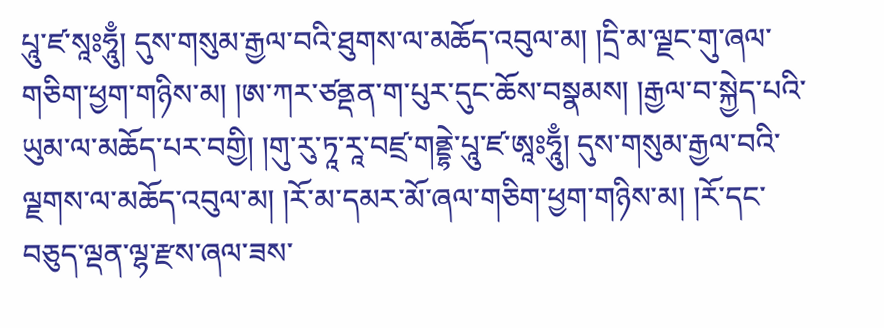པཱུ་ཛ་སཱཿཧཱུྃ། དུས་གསུམ་རྒྱལ་བའི་ཐུགས་ལ་མཆོད་འབུལ་མ། །དྲི་མ་ལྗང་གུ་ཞལ་གཅིག་ཕྱག་གཉིས་མ། །ཨ་ཀར་ཙནྡན་ག་པུར་དུང་ཆོས་བསྣམས། །རྒྱལ་བ་སྐྱེད་པའི་ཡུམ་ལ་མཆོད་པར་བགྱི། །གུ་རུ་ཏཱ་རཱ་བཛྲ་གནྡྷེ་པཱུ་ཛ་ཨཱཿཧཱུྃ། དུས་གསུམ་རྒྱལ་བའི་ལྗགས་ལ་མཆོད་འབུལ་མ། །རོ་མ་དམར་མོ་ཞལ་གཅིག་ཕྱག་གཉིས་མ། །རོ་དང་བཅུད་ལྡན་ལྷ་རྫས་ཞལ་ཟས་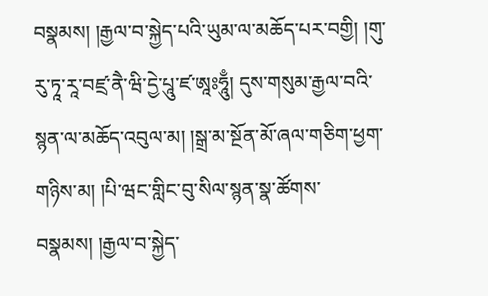བསྣམས། །རྒྱལ་བ་སྐྱེད་པའི་ཡུམ་ལ་མཆོད་པར་བགྱི། །གུ་རུ་ཏཱ་རཱ་བཛྲ་ནཻ་ཝི་དྱེ་པཱུ་ཛ་ཨཱཿཧཱུྃ། དུས་གསུམ་རྒྱལ་བའི་སྙན་ལ་མཆོད་འབུལ་མ། །སྒྲ་མ་སྔོན་མོ་ཞལ་གཅིག་ཕྱག་གཉིས་མ། །པི་ཝང་གླིང་བུ་སིལ་སྙན་སྣ་ཚོགས་བསྣམས། །རྒྱལ་བ་སྐྱེད་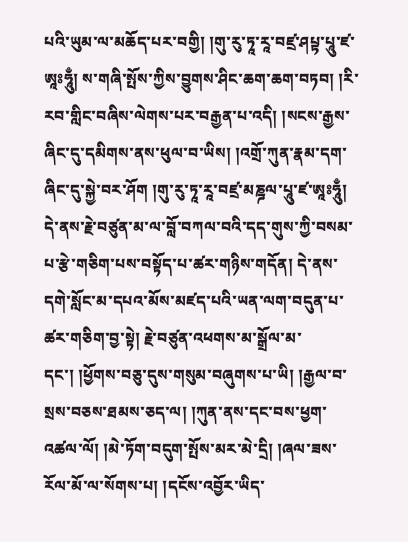པའི་ཡུམ་ལ་མཆོད་པར་བགྱི། །གུ་རུ་ཏཱ་རཱ་བཛྲ་ཤཔྟ་པཱུ་ཛ་ཨཱཿཧཱུྃ། ས་གཞི་སྤོས་ཀྱིས་བྱུགས་ཤིང་ཆག་ཆག་བཏབ། །རི་རབ་གླིང་བཞིས་ལེགས་པར་བརྒྱན་པ་འདི། །སངས་རྒྱས་ཞིང་དུ་དམིགས་ནས་ཕུལ་བ་ཡིས། །འགྲོ་ཀུན་རྣམ་དག་ཞིང་དུ་སྐྱེ་བར་ཤོག །གུ་རུ་ཏཱ་རཱ་བཛྲ་མཎྜལ་པཱུ་ཛ་ཨཱཿཧཱུྃ། དེ་ནས་རྗེ་བཙུན་མ་ལ་བློ་བཀལ་བའི་དད་གུས་ཀྱི་བསམ་པ་རྩེ་གཅིག་པས་བསྟོད་པ་ཚར་གཉིས་གདོན། དེ་ནས་དགེ་སློང་མ་དཔའ་མོས་མཛད་པའི་ཡན་ལག་བདུན་པ་ཚར་གཅིག་བྱ་སྟེ། རྗེ་བཙུན་འཕགས་མ་སྒྲོལ་མ་དང་། །ཕྱོགས་བཅུ་དུས་གསུམ་བཞུགས་པ་ཡི། །རྒྱལ་བ་སྲས་བཅས་ཐམས་ཅད་ལ། །ཀུན་ནས་དང་བས་ཕྱག་འཚལ་ལོ། །མེ་ཏོག་བདུག་སྤོས་མར་མེ་དྲི། །ཞལ་ཟས་རོལ་མོ་ལ་སོགས་པ། །དངོས་འབྱོར་ཡིད་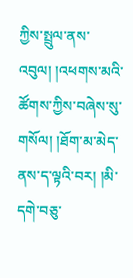ཀྱིས་སྤྲུལ་ནས་འབུལ། །འཕགས་མའི་ཚོགས་ཀྱིས་བཞེས་སུ་གསོལ། །ཐོག་མ་མེད་ནས་ད་ལྟའི་བར། །མི་དགེ་བཅུ་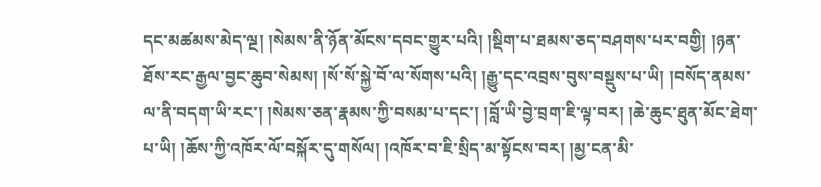དང་མཚམས་མེད་ལྔ། །སེམས་ནི་ཉོན་མོངས་དབང་གྱུར་པའི། །སྡིག་པ་ཐམས་ཅད་བཤགས་པར་བགྱི། །ཉན་ཐོས་རང་རྒྱལ་བྱང་ཆུབ་སེམས། །སོ་སོ་སྐྱེ་བོ་ལ་སོགས་པའི། །རྒྱུ་དང་འབྲས་བུས་བསྡུས་པ་ཡི། །བསོད་ནམས་ལ་ནི་བདག་ཡི་རང་། །སེམས་ཅན་རྣམས་ཀྱི་བསམ་པ་དང་། །བློ་ཡི་བྱེ་བྲག་ཇི་ལྟ་བར། །ཆེ་ཆུང་ཐུན་མོང་ཐེག་པ་ཡི། །ཆོས་ཀྱི་འཁོར་ལོ་བསྐོར་དུ་གསོལ། །འཁོར་བ་ཇི་སྲིད་མ་སྟོངས་བར། །མྱ་ངན་མི་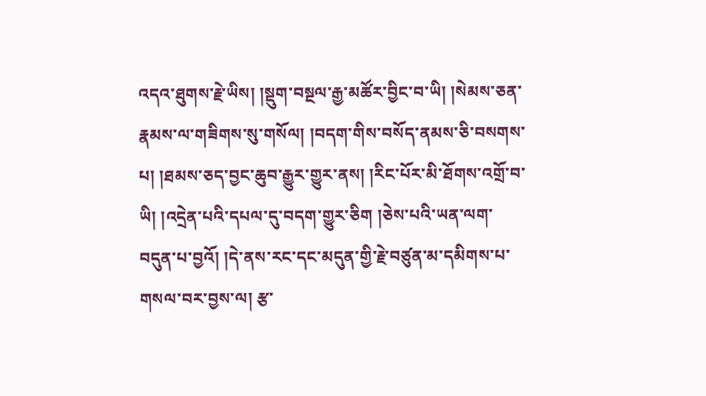འདའ་ཐུགས་རྗེ་ཡིས། །སྡུག་བསྔལ་རྒྱ་མཚོར་བྱིང་བ་ཡི། །སེམས་ཅན་རྣམས་ལ་གཟིགས་སུ་གསོལ། །བདག་གིས་བསོད་ནམས་ཅི་བསགས་པ། །ཐམས་ཅད་བྱང་ཆུབ་རྒྱུར་གྱུར་ནས། །རིང་པོར་མི་ཐོགས་འགྲོ་བ་ཡི། །འདྲེན་པའི་དཔལ་དུ་བདག་གྱུར་ཅིག །ཅེས་པའི་ཡན་ལག་བདུན་པ་བྱའོ། །དེ་ནས་རང་དང་མདུན་གྱི་རྗེ་བཙུན་མ་དམིགས་པ་གསལ་བར་བྱས་ལ། རྩ་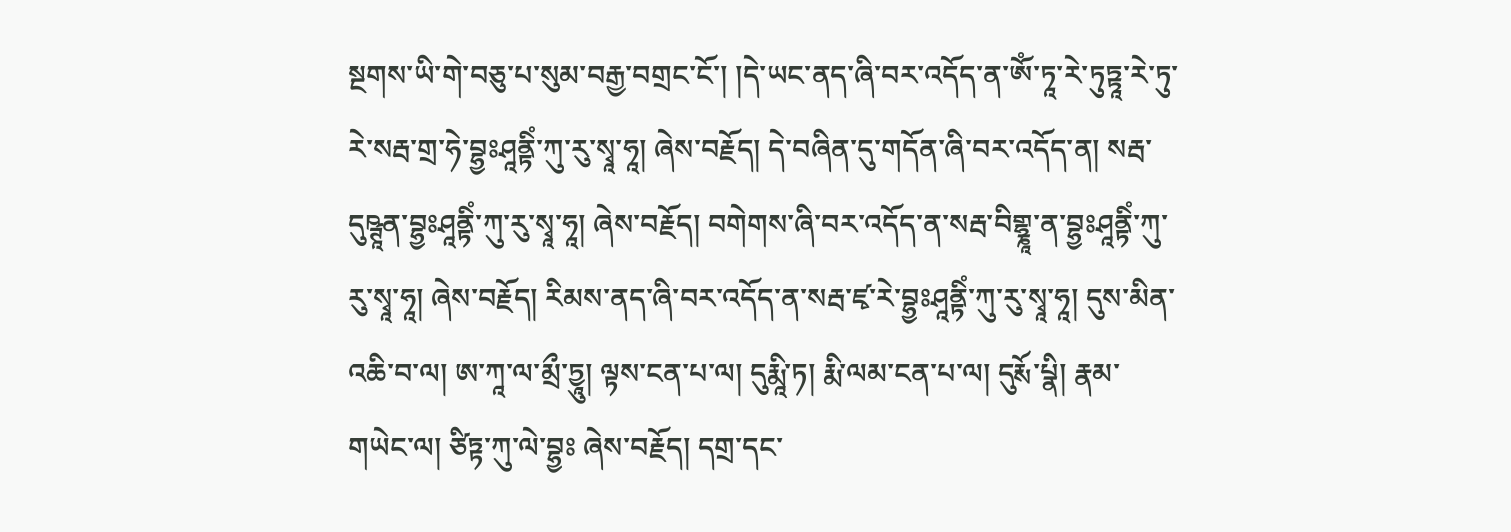སྔགས་ཡི་གེ་བཅུ་པ་སུམ་བརྒྱ་བགྲང་ངོ་། །དེ་ཡང་ནད་ཞི་བར་འདོད་ན་ཨོཾ་ཏཱ་རེ་ཏུཏྟཱ་རེ་ཏུ་རེ་སརྦ་གྲ་ཧེ་བྷྱཿཤཱནྟིཾ་ཀུ་རུ་སྭཱ་ཧཱ། ཞེས་བརྗོད། དེ་བཞིན་དུ་གདོན་ཞི་བར་འདོད་ན། སརྦ་དུཥྚཱན་བྷྱཿཤཱནྟིཾ་ཀུ་རུ་སྭཱ་ཧཱ། ཞེས་བརྗོད། བགེགས་ཞི་བར་འདོད་ན་སརྦ་བིགྷྣཱ་ན་བྷྱཿཤཱནྟིཾ་ཀུ་རུ་སྭཱ་ཧཱ། ཞེས་བརྗོད། རིམས་ནད་ཞི་བར་འདོད་ན་སརྦ་ཛྭ་རེ་བྷྱཿཤཱནྟིཾ་ཀུ་རུ་སྭཱ་ཧཱ། དུས་མིན་འཆི་བ་ལ། ཨ་ཀཱ་ལ་མྲྀ་ཏྱཱུ། ལྟས་ངན་པ་ལ། དུརྨཱི་ཏ། རྨི་ལམ་ངན་པ་ལ། དུརྶོ་པྣི། རྣམ་གཡེང་ལ། ཙིཏྟ་ཀུ་ལེ་བྷྱཿ ཞེས་བརྗོད། དགྲ་དང་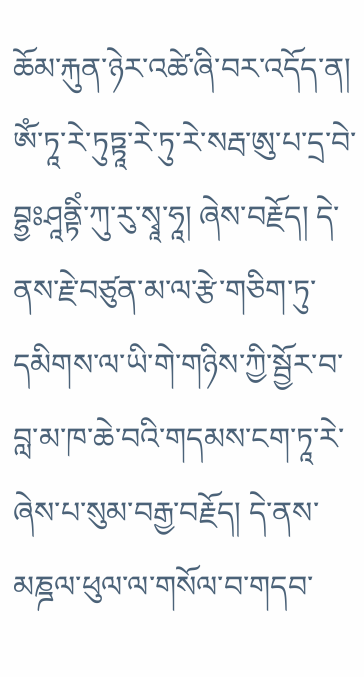ཆོམ་རྐུན་ཉེར་འཚེ་ཞི་བར་འདོད་ན། ཨོཾ་ཏཱ་རེ་ཏུཏྟཱ་རེ་ཏུ་རེ་སརྦ་ཨུ་པ་དྲ་བེ་བྷྱཿཤཱནྟིཾ་ཀུ་རུ་སྭཱ་ཧཱ། ཞེས་བརྗོད། དེ་ནས་རྗེ་བཙུན་མ་ལ་རྩེ་གཅིག་ཏུ་དམིགས་ལ་ཡི་གེ་གཉིས་ཀྱི་སྦྱོར་བ་བླ་མ་ཁ་ཆེ་བའི་གདམས་ངག་ཏཱ་རེ་ཞེས་པ་སུམ་བརྒྱ་བརྗོད། དེ་ནས་མཎྜལ་ཕུལ་ལ་གསོལ་བ་གདབ་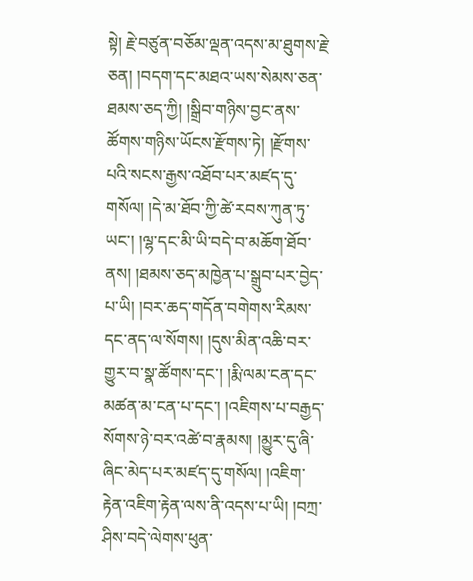སྟེ། རྗེ་བཙུན་བཅོམ་ལྡན་འདས་མ་ཐུགས་རྗེ་ཅན། །བདག་དང་མཐའ་ཡས་སེམས་ཅན་ཐམས་ཅད་ཀྱི། །སྒྲིབ་གཉིས་བྱང་ནས་ཚོགས་གཉིས་ཡོངས་རྫོགས་ཏེ། །རྫོགས་པའི་སངས་རྒྱས་འཐོབ་པར་མཛད་དུ་གསོལ། །དེ་མ་ཐོབ་ཀྱི་ཚེ་རབས་ཀུན་ཏུ་ཡང་། །ལྷ་དང་མི་ཡི་བདེ་བ་མཆོག་ཐོབ་ནས། །ཐམས་ཅད་མཁྱེན་པ་སྒྲུབ་པར་བྱེད་པ་ཡི། །བར་ཆད་གདོན་བགེགས་རིམས་དང་ནད་ལ་སོགས། །དུས་མིན་འཆི་བར་གྱུར་བ་སྣ་ཚོགས་དང་། །རྨི་ལམ་ངན་དང་མཚན་མ་ངན་པ་དང་། །འཇིགས་པ་བརྒྱད་སོགས་ཉེ་བར་འཚེ་བ་རྣམས། །མྱུར་དུ་ཞི་ཞིང་མེད་པར་མཛད་དུ་གསོལ། །འཇིག་རྟེན་འཇིག་རྟེན་ལས་ནི་འདས་པ་ཡི། །བཀྲ་ཤིས་བདེ་ལེགས་ཕུན་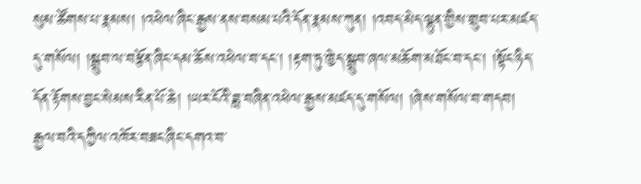སུམ་ཚོགས་པ་རྣམས། །འཕེལ་ཞིང་རྒྱས་ནས་བསམ་པའི་དོན་རྣམས་ཀུན། །འབད་མེད་ལྷུན་གྱིས་གྲུབ་པར་མཛད་དུ་གསོལ། །སྒྲུབ་ལ་བརྩོན་ཞིང་དམ་ཆོས་འཕེལ་བ་དང་། །རྟག་ཏུ་ཁྱེད་སྒྲུབ་ཞལ་མཆོག་མཐོང་བ་དང་། །སྟོང་ཉིད་དོན་རྟོགས་བྱང་སེམས་རིན་པོ་ཆེ། །ཡར་ངོའི་ཟླ་བཞིན་འཕེལ་རྒྱས་མཛད་དུ་གསོལ། །ཞེས་གསོལ་བ་གདབ། རྒྱལ་བའི་དཀྱིལ་འཁོར་བཟང་ཞིང་དགའ་བ་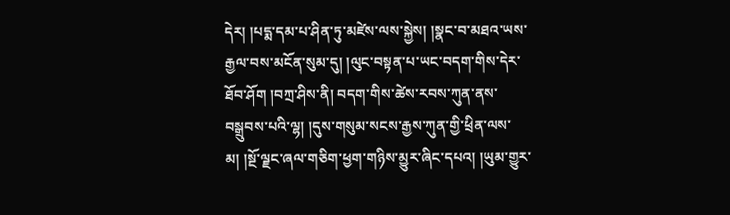དེར། །པདྨ་དམ་པ་ཤིན་ཏུ་མཛེས་ལས་སྐྱེས། །སྣང་བ་མཐའ་ཡས་རྒྱལ་བས་མངོན་སུམ་དུ། །ལུང་བསྟན་པ་ཡང་བདག་གིས་དེར་ཐོབ་ཤོག །བཀྲ་ཤིས་ནི། བདག་གིས་ཚེས་རབས་ཀུན་ནས་བསྒྲུབས་པའི་ལྷ། །དུས་གསུམ་སངས་རྒྱས་ཀུན་གྱི་ཕྲིན་ལས་མ། །སྔོ་ལྗང་ཞལ་གཅིག་ཕྱག་གཉིས་མྱུར་ཞིང་དཔའ། །ཡུམ་གྱུར་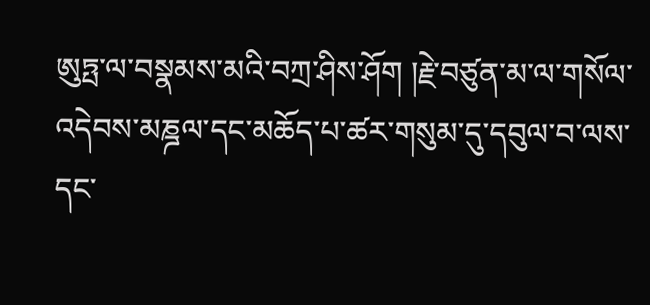ཨུཏྤ་ལ་བསྣམས་མའི་བཀྲ་ཤིས་ཤོག །རྗེ་བཙུན་མ་ལ་གསོལ་འདེབས་མཎྜལ་དང་མཆོད་པ་ཚར་གསུམ་དུ་དབུལ་བ་ལས་དང་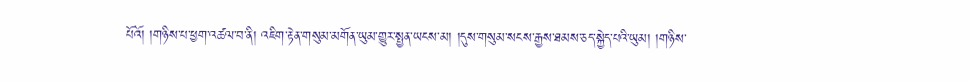པོའོ། །གཉིས་པ་ཕྱག་འཚལ་བ་ནི། འཇིག་རྟེན་གསུམ་མགོན་ཡུམ་གྱུར་སྤྱན་ཡངས་མ། །དུས་གསུམ་སངས་རྒྱས་ཐམས་ཅད་སྐྱེད་པའི་ཡུམ། །གཉིས་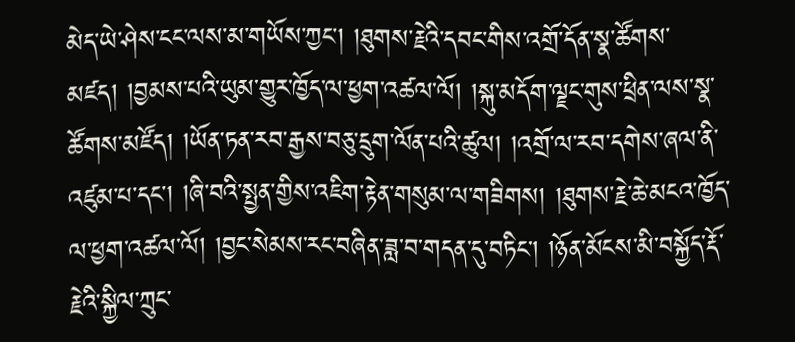མེད་ཡེ་ཤེས་ངང་ལས་མ་གཡོས་ཀྱང་། །ཐུགས་རྗེའི་དབང་གིས་འགྲོ་དོན་སྣ་ཚོགས་མཛད། །བྱམས་པའི་ཡུམ་གྱུར་ཁྱོད་ལ་ཕྱག་འཚལ་ལོ། །སྐུ་མདོག་ལྗང་གུས་ཕྲིན་ལས་སྣ་ཚོགས་མཛོད། །ཡོན་ཏན་རབ་རྒྱས་བཅུ་དྲུག་ལོན་པའི་ཚུལ། །འགྲོ་ལ་རབ་དགེས་ཞལ་ནི་འཛུམ་པ་དང་། །ཞི་བའི་སྤྱན་གྱིས་འཇིག་རྟེན་གསུམ་ལ་གཟིགས། །ཐུགས་རྗེ་ཆེ་མངའ་ཁྱོད་ལ་ཕྱག་འཚལ་ལོ། །བྱང་སེམས་རང་བཞིན་ཟླ་བ་གདན་དུ་བཏིང་། །ཉོན་མོངས་མི་བསྐྱོད་རྡོ་རྗེའི་སྐྱིལ་ཀྲུང་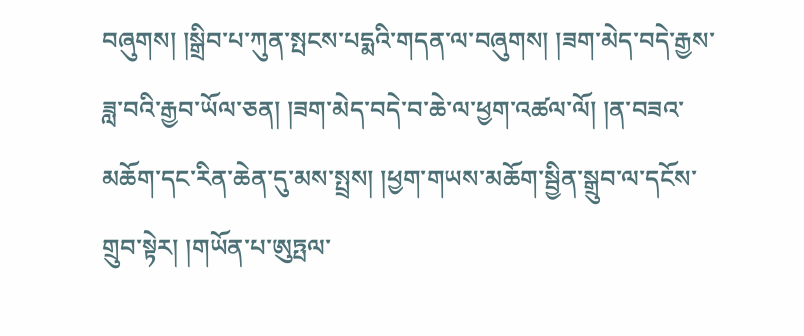བཞུགས། །སྒྲིབ་པ་ཀུན་སྤངས་པདྨའི་གདན་ལ་བཞུགས། །ཟག་མེད་བདེ་རྒྱས་ཟླ་བའི་རྒྱབ་ཡོལ་ཅན། །ཟག་མེད་བདེ་བ་ཆེ་ལ་ཕྱག་འཚལ་ལོ། །ན་བཟའ་མཆོག་དང་རིན་ཆེན་དུ་མས་སྤྲས། །ཕྱག་གཡས་མཆོག་སྦྱིན་སྒྲུབ་ལ་དངོས་གྲུབ་སྟེར། །གཡོན་པ་ཨུཏྤལ་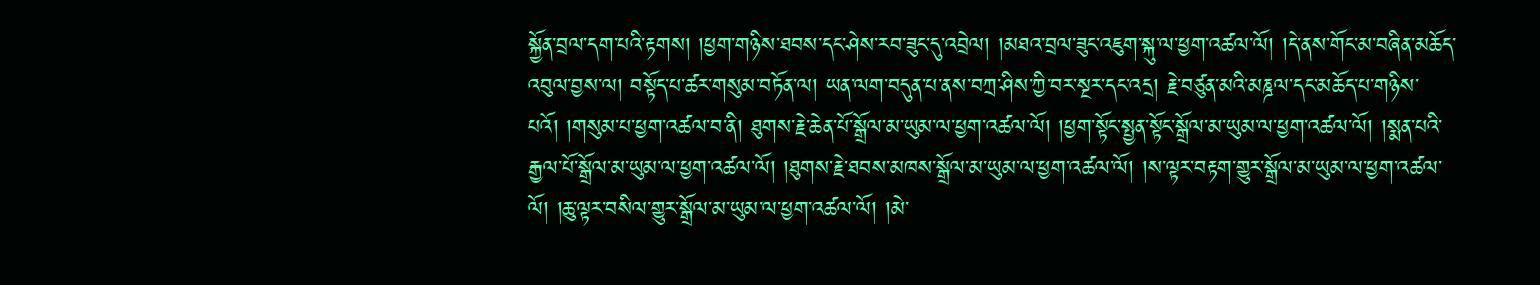སྐྱོན་བྲལ་དག་པའི་རྟགས། །ཕྱག་གཉིས་ཐབས་དང་ཤེས་རབ་ཟུང་དུ་འབྲེལ། །མཐའ་བྲལ་ཟུང་འཇུག་སྐུ་ལ་ཕྱག་འཚལ་ལོ། །དེ་ནས་གོང་མ་བཞིན་མཆོད་འབུལ་བྱས་ལ། བསྟོད་པ་ཚར་གསུམ་བཏོན་ལ། ཡན་ལག་བདུན་པ་ནས་བཀྲ་ཤིས་ཀྱི་བར་སྔར་དང་འདྲ། རྗེ་བཙུན་མའི་མཎྜལ་དང་མཆོད་པ་གཉིས་པའོ། །གསུམ་པ་ཕྱག་འཚལ་བ་ནི། ཐུགས་རྗེ་ཆེན་པོ་སྒྲོལ་མ་ཡུམ་ལ་ཕྱག་འཚལ་ལོ། །ཕྱག་སྟོང་སྤྱན་སྟོང་སྒྲོལ་མ་ཡུམ་ལ་ཕྱག་འཚལ་ལོ། །སྨན་པའི་རྒྱལ་པོ་སྒྲོལ་མ་ཡུམ་ལ་ཕྱག་འཚལ་ལོ། །ཐུགས་རྗེ་ཐབས་མཁས་སྒྲོལ་མ་ཡུམ་ལ་ཕྱག་འཚལ་ལོ། །ས་ལྟར་བརྟག་གྱུར་སྒྲོལ་མ་ཡུམ་ལ་ཕྱག་འཚལ་ལོ། །ཆུ་ལྟར་བསིལ་གྱུར་སྒྲོལ་མ་ཡུམ་ལ་ཕྱག་འཚལ་ལོ། །མེ་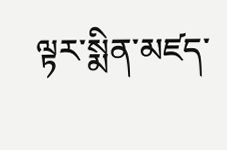ལྟར་སྨིན་མཛད་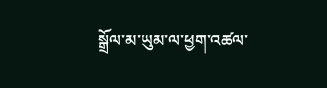སྒྲོལ་མ་ཡུམ་ལ་ཕྱག་འཚལ་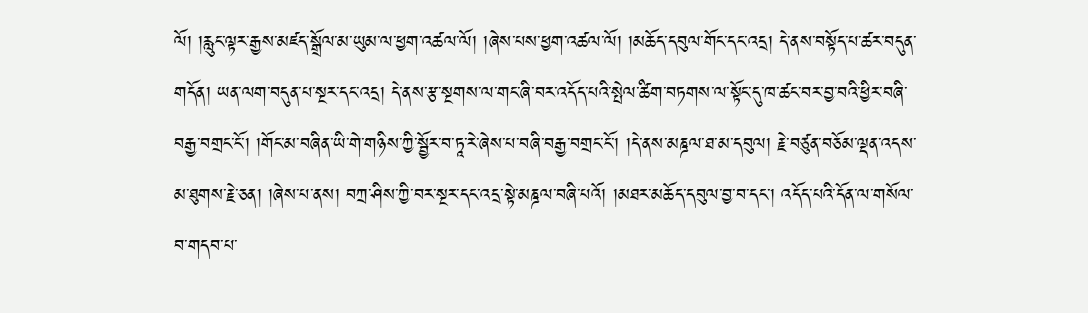ལོ། །རླུང་ལྟར་རྒྱས་མཛད་སྒྲོལ་མ་ཡུམ་ལ་ཕྱག་འཚལ་ལོ། །ཞེས་པས་ཕྱག་འཚལ་ལོ། །མཆོད་དབུལ་གོང་དང་འདྲ། དེ་ནས་བསྟོད་པ་ཚར་བདུན་གདོན། ཡན་ལག་བདུན་པ་སྔར་དང་འདྲ། དེ་ནས་རྩ་སྔགས་ལ་གང་ཞི་བར་འདོད་པའི་སྤེལ་ཚིག་བཏགས་ལ་སྟོང་དུ་ཁ་ཚང་བར་བྱ་བའི་ཕྱིར་བཞི་བརྒྱ་བགྲང་ངོ་། །གོང་མ་བཞིན་ཡི་གེ་གཉིས་ཀྱི་སྦྱོར་བ་ཏཱ་རེ་ཞེས་པ་བཞི་བརྒྱ་བགྲང་ངོ་། །དེ་ནས་མཎྜལ་ཐ་མ་དབུལ། རྗེ་བཙུན་བཅོམ་ལྡན་འདས་མ་ཐུགས་རྗེ་ཅན། །ཞེས་པ་ནས། བཀྲ་ཤིས་ཀྱི་བར་སྔར་དང་འདྲ་སྟེ་མཎྜལ་བཞི་པའོ། །མཐར་མཆོད་དབུལ་བྱ་བ་དང་། འདོད་པའི་དོན་ལ་གསོལ་བ་གདབ་པ་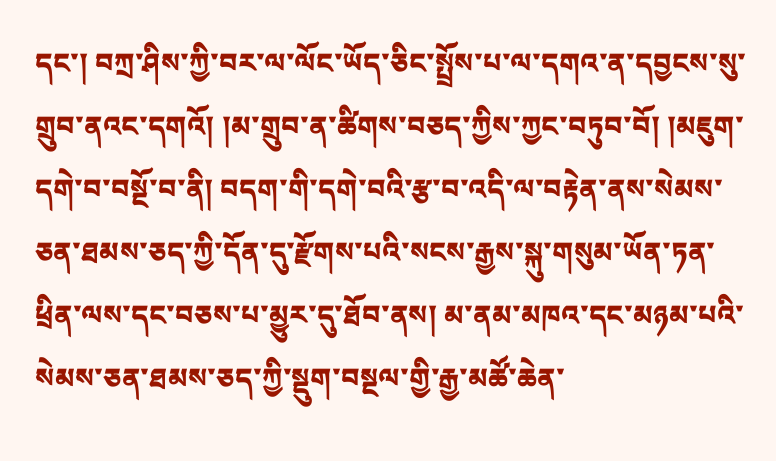དང་། བཀྲ་ཤིས་ཀྱི་བར་ལ་ལོང་ཡོད་ཅིང་སྤྲོས་པ་ལ་དགའ་ན་དབྱངས་སུ་གྲུབ་ནའང་དགའོ། །མ་གྲུབ་ན་ཚིགས་བཅད་ཀྱིས་ཀྱང་བཏུབ་བོ། །མཇུག་དགེ་བ་བསྔོ་བ་ནི། བདག་གི་དགེ་བའི་རྩ་བ་འདི་ལ་བརྟེན་ནས་སེམས་ཅན་ཐམས་ཅད་ཀྱི་དོན་དུ་རྫོགས་པའི་སངས་རྒྱས་སྐུ་གསུམ་ཡོན་ཏན་ཕྲིན་ལས་དང་བཅས་པ་མྱུར་དུ་ཐོབ་ནས། མ་ནམ་མཁའ་དང་མཉམ་པའི་སེམས་ཅན་ཐམས་ཅད་ཀྱི་སྡུག་བསྔལ་གྱི་རྒྱ་མཚོ་ཆེན་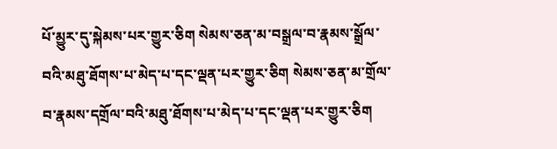པོ་མྱུར་དུ་སྐེམས་པར་གྱུར་ཅིག སེམས་ཅན་མ་བསྒྲལ་བ་རྣམས་སྒྲོལ་བའི་མཐུ་ཐོགས་པ་མེད་པ་དང་ལྡན་པར་གྱུར་ཅིག སེམས་ཅན་མ་གྲོལ་བ་རྣམས་དགྲོལ་བའི་མཐུ་ཐོགས་པ་མེད་པ་དང་ལྡན་པར་གྱུར་ཅིག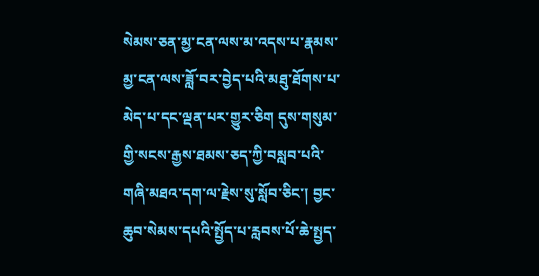སེམས་ཅན་མྱ་ངན་ལས་མ་འདས་པ་རྣམས་མྱ་ངན་ལས་ཟློ་བར་བྱེད་པའི་མཐུ་ཐོགས་པ་མེད་པ་དང་ལྡན་པར་གྱུར་ཅིག དུས་གསུམ་གྱི་སངས་རྒྱས་ཐམས་ཅད་ཀྱི་བསླབ་པའི་གཞི་མཐའ་དག་ལ་རྗེས་སུ་སློབ་ཅིང་། བྱང་ཆུབ་སེམས་དཔའི་སྤྱོད་པ་རླབས་པོ་ཆེ་སྤྱད་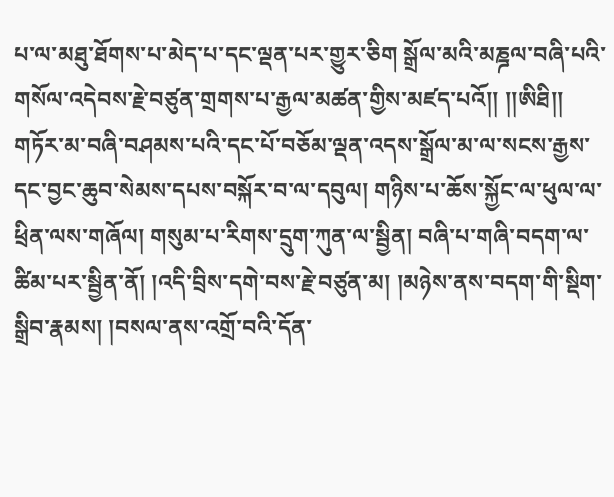པ་ལ་མཐུ་ཐོགས་པ་མེད་པ་དང་ལྡན་པར་གྱུར་ཅིག སྒྲོལ་མའི་མཎྜལ་བཞི་པའི་གསོལ་འདེབས་རྗེ་བཙུན་གྲགས་པ་རྒྱལ་མཚན་གྱིས་མཛད་པའོ།། །།ཨིཐི།། གཏོར་མ་བཞི་བཤམས་པའི་དང་པོ་བཅོམ་ལྡན་འདས་སྒྲོལ་མ་ལ་སངས་རྒྱས་དང་བྱང་ཆུབ་སེམས་དཔས་བསྐོར་བ་ལ་དབུལ། གཉིས་པ་ཆོས་སྐྱོང་ལ་ཕུལ་ལ་ཕྲིན་ལས་གཞོལ། གསུམ་པ་རིགས་དྲུག་ཀུན་ལ་སྦྱིན། བཞི་པ་གཞི་བདག་ལ་ཚིམ་པར་སྦྱིན་ནོ། །འདི་བྲིས་དགེ་བས་རྗེ་བཙུན་མ། །མཉེས་ནས་བདག་གི་སྡིག་སྒྲིབ་རྣམས། །བསལ་ནས་འགྲོ་བའི་དོན་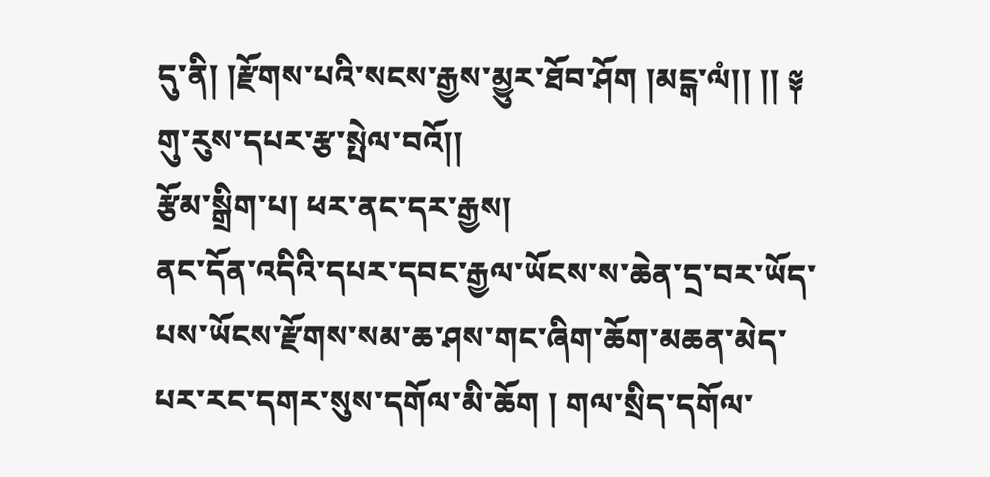དུ་ནི། །རྫོགས་པའི་སངས་རྒྱས་མྱུར་ཐོབ་ཤོག །མངྒ་ལཾ།། །། ༈ གུ་རུས་དཔར་རྩ་སྤེལ་བའོ།།
རྩོམ་སྒྲིག་པ། ཕར་ནང་དར་རྒྱས།
ནང་དོན་འདིའི་དཔར་དབང་རྒྱལ་ཡོངས་ས་ཆེན་དྲ་བར་ཡོད་པས་ཡོངས་རྫོགས་སམ་ཆ་ཤས་གང་ཞིག་ཆོག་མཆན་མེད་པར་རང་དགར་སུས་དགོལ་མི་ཆོག ། གལ་སྲིད་དགོལ་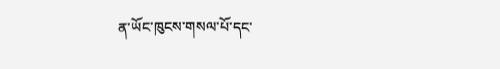ན་ཡོང་ཁུངས་གསལ་པོ་དང་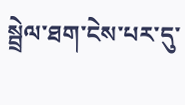སྦྲེལ་ཐག་ངེས་པར་དུ་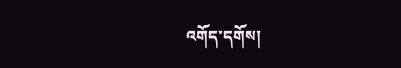འགོད་དགོས།